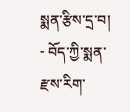སྨན་རྩིས་དྲ་བ། - བོད་ཀྱི་སྨན་རྫས་རིག་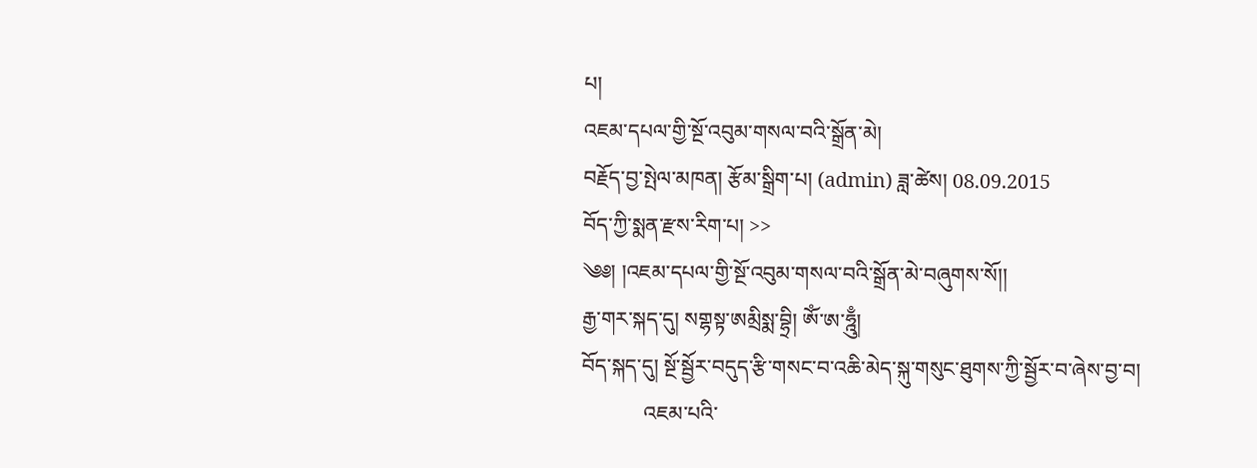པ།
འཇམ་དཔལ་གྱི་སྔོ་འབུམ་གསལ་བའི་སྒྲོན་མེ།
བརྗོད་བྱ་སྤེལ་མཁན། རྩོམ་སྒྲིག་པ། (admin) ཟླ་ཚེས། 08.09.2015
བོད་ཀྱི་སྨན་རྫས་རིག་པ། >>
༄༅། །འཇམ་དཔལ་གྱི་སྔོ་འབུམ་གསལ་བའི་སྒྲོན་མེ་བཞུགས་སོ།།
རྒྱ་གར་སྐད་དུ། སགྷསྟ་ཨམྲིསྨ་བྷྲི། ཨོཾ་ཨ་ཧྰུྃ།
བོད་སྐད་དུ། སྔོ་སྦྱོར་བདུད་རྩི་གསང་བ་འཆི་མེད་སྐུ་གསུང་ཐུགས་ཀྱི་སྦྱོར་བ་ཞེས་བྱ་བ།
            འཇམ་པའི་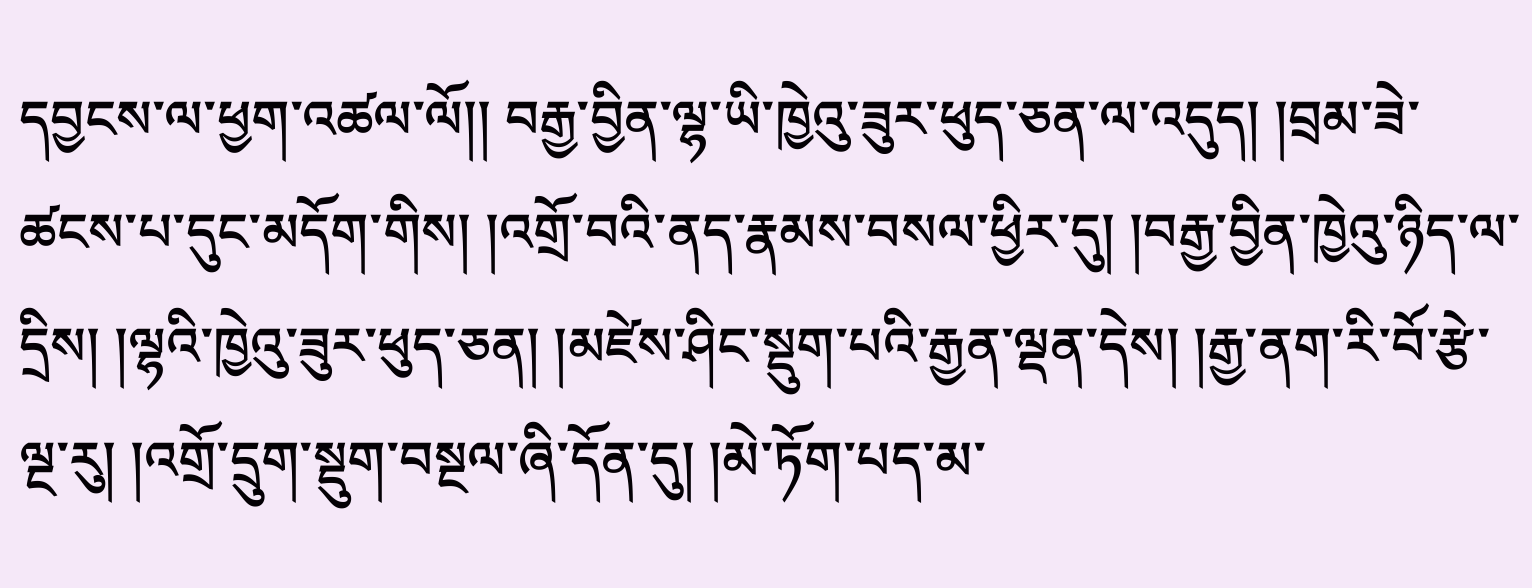དབྱངས་ལ་ཕྱག་འཚལ་ལོ།། བརྒྱ་བྱིན་ལྷ་ཡི་ཁྱེའུ་ཟུར་ཕུད་ཅན་ལ་འདུད། །བྲམ་ཟེ་ཚངས་པ་དུང་མདོག་གིས། །འགྲོ་བའི་ནད་རྣམས་བསལ་ཕྱིར་དུ། །བརྒྱ་བྱིན་ཁྱེའུ་ཉིད་ལ་དྲིས། །ལྷའི་ཁྱེའུ་ཟུར་ཕུད་ཅན། །མཛེས་ཤིང་སྡུག་པའི་རྒྱན་ལྡན་དེས། །རྒྱ་ནག་རི་བོ་རྩེ་ལྔ་རུ། །འགྲོ་དྲུག་སྡུག་བསྔལ་ཞི་དོན་དུ། །མེ་ཏོག་པད་མ་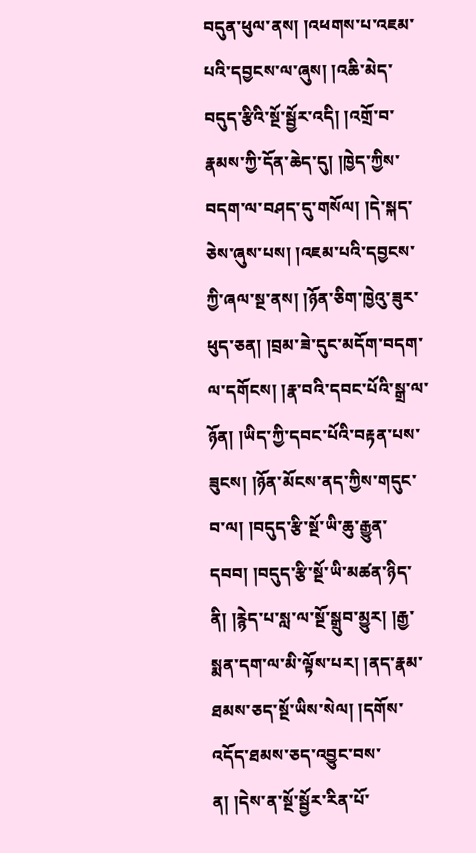བདུན་ཕུལ་ནས། །འཕགས་པ་འཇམ་པའི་དབྱངས་ལ་ཞུས། །འཆི་མེད་བདུད་རྩིའི་སྔོ་སྦྱོར་འདི། །འགྲོ་བ་རྣམས་ཀྱི་དོན་ཆེད་དུ། །ཁྱེད་ཀྱིས་བདག་ལ་བཤད་དུ་གསོལ། །དེ་སྐད་ཅེས་ཞུས་པས། །འཇམ་པའི་དབྱངས་ཀྱི་ཞལ་སྔ་ནས། །ཉོན་ཅིག་ཁྱེའུ་ཟུར་ཕུད་ཅན། །བྲམ་ཟེ་དུང་མདོག་བདག་ལ་དགོངས། །རྣ་བའི་དབང་པོའི་སྒྲ་ལ་ཉོན། །ཡིད་ཀྱི་དབང་པོའི་བརྟན་པས་ཟུངས། །ཉོན་མོངས་ནད་ཀྱིས་གདུང་བ་ལ། །བདུད་རྩི་སྔོ་ཡི་ཆུ་རྒྱུན་དབབ། །བདུད་རྩི་སྔོ་ཡི་མཚན་ཉིད་ནི། །རྙེད་པ་སླ་ལ་སྔོ་སྒྲུབ་མྱུར། །རྒྱ་སྨན་དག་ལ་མི་ལྟོས་པར། །ནད་རྣམ་ཐམས་ཅད་སྔོ་ཡིས་སེལ། །དགོས་འདོད་ཐམས་ཅད་འབྱུང་བས་ན། །དེས་ན་སྔོ་སྦྱོར་རིན་པོ་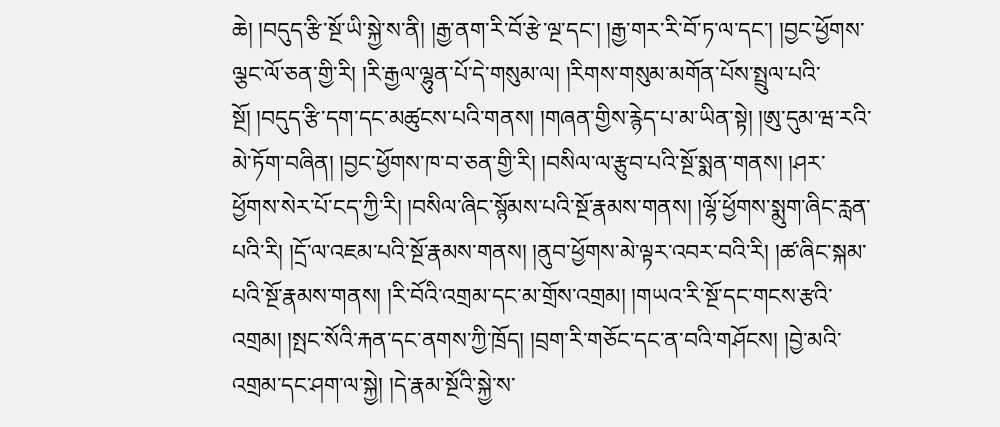ཆེ། །བདུད་རྩི་སྔོ་ཡི་སྐྱེ་ས་ནི། །རྒྱ་ནག་རི་བོ་རྩེ་ལྔ་དང་། །རྒྱ་གར་རི་བོ་ཏ་ལ་དང་། །བྱང་ཕྱོགས་ལྕང་ལོ་ཅན་གྱི་རི། །རི་རྒྱལ་ལྷུན་པོ་དེ་གསུམ་ལ། །རིགས་གསུམ་མགོན་པོས་སྤྲུལ་པའི་སྔོ། །བདུད་རྩི་དག་དང་མཚུངས་པའི་གནས། །གཞན་གྱིས་རྙེད་པ་མ་ཡིན་སྟེ། །ཨུ་དུམ་ཝ་རའི་མེ་ཏོག་བཞིན། །བྱང་ཕྱོགས་ཁ་བ་ཅན་གྱི་རི། །བསིལ་ལ་རྩུབ་པའི་སྔོ་སྨན་གནས། །ཤར་ཕྱོགས་སེར་པོ་ངད་ཀྱི་རི། །བསིལ་ཞིང་སྙོམས་པའི་སྔོ་རྣམས་གནས། །ལྷོ་ཕྱོགས་སྨུག་ཞིང་རླན་པའི་རི། །དྲོ་ལ་འཇམ་པའི་སྔོ་རྣམས་གནས། །ནུབ་ཕྱོགས་མེ་ལྟར་འབར་བའི་རི། །ཚ་ཞིང་སྐམ་པའི་སྔོ་རྣམས་གནས། །རི་བོའི་འགྲམ་དང་མ་གྲོས་འགྲམ། །གཡའ་རི་སྔོ་དང་གངས་རྩའི་འགྲམ། །སྤང་སོའི་རྐན་དང་ནགས་ཀྱི་ཁྲོད། །བྲག་རི་གཅོང་དང་ན་བའི་གཤོངས། །བྱེ་མའི་འགྲམ་དང་ཤག་ལ་སྐྱེ། །དེ་རྣམ་སྔོའི་སྐྱེ་ས་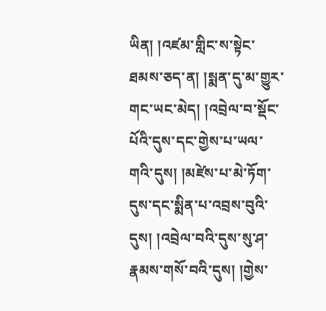ཡིན། །འཛམ་གླིང་ས་སྟེང་ཐམས་ཅད་ན། །སྨན་དུ་མ་གྱུར་གང་ཡང་མེད། །འབྲེལ་བ་སྡོང་པོའི་དུས་དང་གྱེས་པ་ཡལ་གའི་དུས། །མཛེས་པ་མེ་ཏོག་དུས་དང་སྨིན་པ་འབྲས་བུའི་དུས། །འབྲེལ་བའི་དུས་སུ་ཤ་རྣམས་གསོ་བའི་དུས། །གྱེས་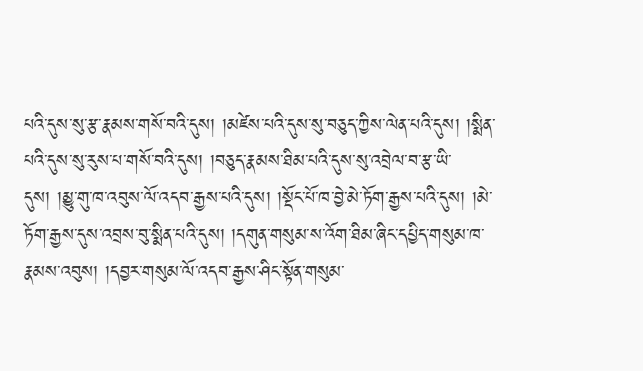པའི་དུས་སུ་རྩ་རྣམས་གསོ་བའི་དུས། །མཛེས་པའི་དུས་སུ་བཅུད་ཀྱིས་ལེན་པའི་དུས། །སྨིན་པའི་དུས་སུ་རུས་པ་གསོ་བའི་དུས། །བཅུད་རྣམས་ཐིམ་པའི་དུས་སུ་འབྲེལ་བ་རྩ་ཡི་དུས། །མྱུ་གུ་ཁ་འབུས་ལོ་འདབ་རྒྱས་པའི་དུས། །སྡོང་པོ་ཁ་བྱེ་མེ་ཏོག་རྒྱས་པའི་དུས། །མེ་ཏོག་རྒྱས་དུས་འབྲས་བུ་སྨིན་པའི་དུས། །དགུན་གསུམ་ས་འོག་ཐིམ་ཞིང་དཔྱིད་གསུམ་ཁ་རྣམས་འབུས། །དབྱར་གསུམ་ལོ་འདབ་རྒྱས་ཤིང་སྟོན་གསུམ་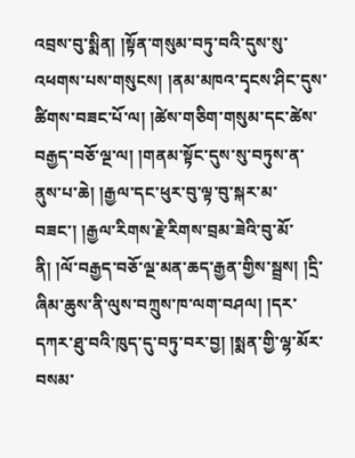འབྲས་བུ་སྨིན། །སྟོན་གསུམ་བཏུ་བའི་དུས་སུ་འཕགས་པས་གསུངས། །ནམ་མཁའ་དྭངས་ཤིང་དུས་ཚིགས་བཟང་པོ་ལ། །ཚེས་གཅིག་གསུམ་དང་ཚེས་བརྒྱད་བཅོ་ལྔ་ལ། །གནམ་སྟོང་དུས་སུ་བཏུས་ན་ནུས་པ་ཆེ། །རྒྱལ་དང་ཕུར་བུ་ལྟ་བུ་སྐར་མ་བཟང་། །རྒྱལ་རིགས་རྗེ་རིགས་བྲམ་ཟེའི་བུ་མོ་ནི། །ལོ་བརྒྱད་བཅོ་ལྔ་མན་ཆད་རྒྱན་གྱིས་སྦྲས། །དྲི་ཞིམ་ཆུས་ནི་ལུས་བཀྲུས་ཁ་ལག་བཤལ། །དར་དཀར་ཐུ་བའི་ཁུད་དུ་བཏུ་བར་བྱ། །སྨན་གྱི་ལྷ་མོར་བསམ་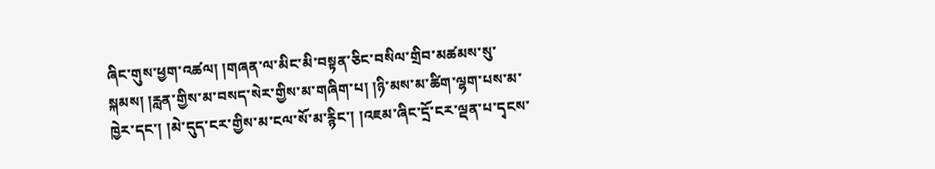ཞིང་གུས་ཕྱག་འཚལ། །གཞན་ལ་མིང་མི་བསྟན་ཅིང་བསིལ་གྲིབ་མཚམས་སུ་སྐམས། །རླན་གྱིས་མ་བསད་སེར་གྱིས་མ་གཞིག་པ། །ཉི་མས་མ་ཚིག་ལྷག་པས་མ་ཁྱེར་དང་། །མེ་དུད་ངར་གྱིས་མ་ངལ་སོ་མ་རྙིང་། །འཇམ་ཞིང་དྲོ་ངར་ལྡན་པ་དྭངས་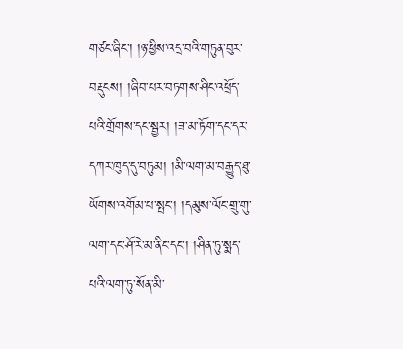གཙང་ཞིང་། །ཉ་ཕྱིས་འདྲ་བའི་གཏུན་བུར་བརྡུངས། །ཞིབ་པར་བཏགས་ཤིང་འཕྲོད་པའི་གྲོགས་དང་སྦྱར། །ཟ་མ་ཏོག་དང་དར་དཀར་ཁུད་དུ་བཏུམ། །མི་ལག་མ་བརྒྱུད་ཐུ་ཡོགས་འགོམ་པ་སྤང་། །དམུས་ལོང་གྲུ་གུ་ལག་དང་ཤོ་རེ་མ་ནིང་དང་། །ཤིན་ཏུ་སྨད་པའི་ལག་ཏུ་སོན་མི་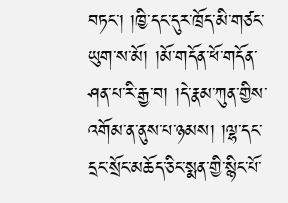བཏང་། །ཁྱི་དང་དུར་ཁྲོད་མི་གཙང་ཡུག་ས་མོ། །མོ་གདོན་ཕོ་གདོན་ཤན་པ་རི་རྒྱ་བ། །དེ་རྣམ་ཀུན་གྱིས་འགོམ་ན་ནུས་པ་ཉམས། །ལྷ་དང་དྲང་སྲོང་མཆོད་ཅིང་སྨན་གྱི་སྙིང་པོ་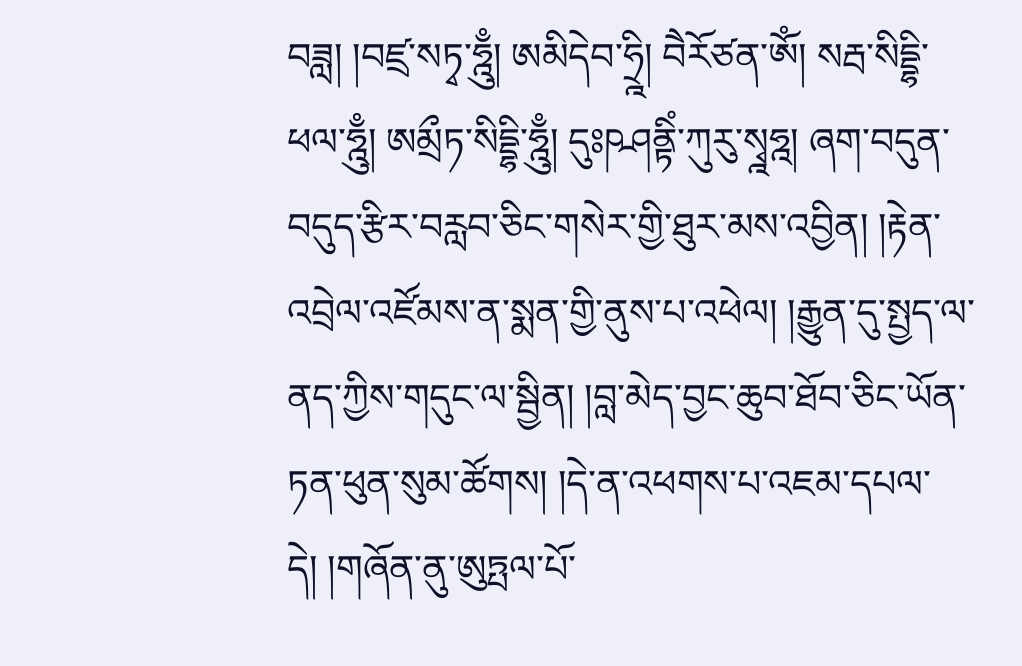བཟླ། །བཛྲ་སཏྭ་ཧྰུྃ། ཨམིདེབ་ཧྲྰི། བཻརོཙན་ཨོཾ། སརྦ་སིདྡྷི་ཕལ་ཧྰུྃ། ཨམྲྀཏ་སིདྡྷི་ཧྰུྃ། དུཿཥཤནྟིཾ་ཀུརུ་སྭྰཧྰ། ཞག་བདུན་བདུད་རྩིར་བརླབ་ཅིང་གསེར་གྱི་ཐུར་མས་འབྱིན། །རྟེན་འབྲེལ་འཛོམས་ན་སྨན་གྱི་ནུས་པ་འཕེལ། །རྒྱུན་དུ་སྤྱད་ལ་ནད་ཀྱིས་གདུང་ལ་སྦྱིན། །བླ་མེད་བྱང་ཆུབ་ཐོབ་ཅིང་ཡོན་ཏན་ཕུན་སུམ་ཚོགས། །དེ་ན་འཕགས་པ་འཇམ་དཔལ་དེ། །གཞོན་ནུ་ཨུཏྤལ་པོ་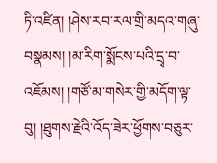ཏི་འཛིན། །ཤེས་རབ་རལ་གྲི་མདའ་གཞུ་བསྣམས། །མ་རིག་སྨོངས་པའི་དྲྭ་བ་འཇོམས། །གཙོ་མ་གསེར་གྱི་མདོག་ལྟ་བུ། །ཐུགས་རྗེའི་འོད་ཟེར་ཕྱོགས་བཅུར་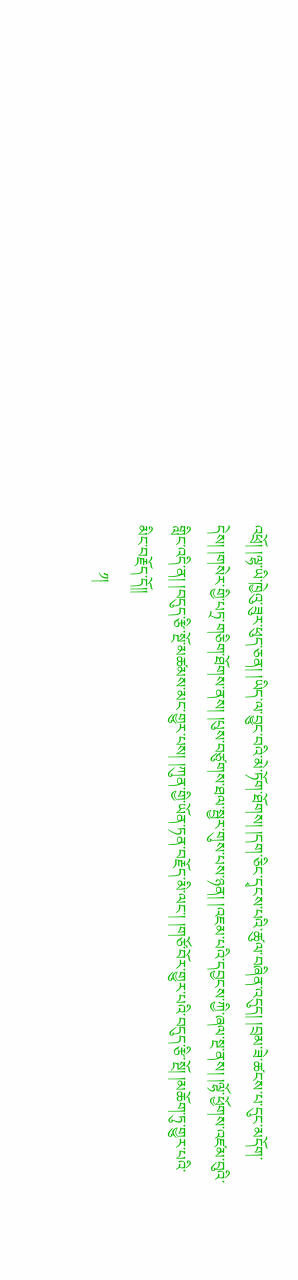འཕྲོ། །ལྷ་ཡི་ཁྱེའུ་ཟུར་ཕུད་ཅན། །ཡིད་ལ་བྱུང་བའི་མེ་ཏོག་ཐོགས། །དག་ཅིང་དྭངས་པའི་ཚུལ་བཞིན་འདུད། །བྲམ་ཟེ་ཚངས་པ་དུང་མདོག་དེས། །གསེར་གྱི་པཏྲ་གཅིག་ཐོགས་ནས། །པུས་བཙུགས་ཐལ་སྦྱར་གུས་པས་ཉན། །འཇམ་པའི་དབྱངས་ཀྱི་ཞལ་སྔ་ནས། །ལྷོ་ཕྱོགས་འཛམ་བུའི་གླིང་འདི་ན། །བདུད་རྩི་སྔོ་མཚམས་མང་གྱུར་པས། །ཀུན་གྱི་ཡོན་ཏན་བརྗོད་མི་ལང་། །གཙོ་བོར་གྱུར་པའི་བདུད་རྩི་སྔོ། །མཆོག་ཏུ་གྱུར་པའི་མིང་བརྗོད་དོ།།
            ༡།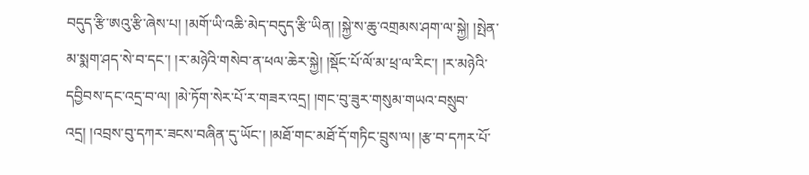བདུད་རྩི་ཨའུ་རྩི་ཞེས་པ། །མགོ་ཡི་འཆི་མེད་བདུད་རྩི་ཡིན། །སྐྱེ་ས་ཆུ་འགྲམས་ཤག་ལ་སྐྱེ། །སྤེན་མ་སྨག་ཤད་སེ་བ་དང་། །ར་མཉེའི་གསེབ་ན་ཕལ་ཆེར་སྐྱེ། །སྡོང་པོ་ལོ་མ་ཕྲ་ལ་རིང་། །ར་མཉེའི་དབྱིབས་དང་འདྲ་བ་ལ། །མེ་ཏོག་སེར་པོ་ར་གཟར་འདྲ། །གང་བུ་ཟུར་གསུམ་གཡའ་བསྲུབ་འདྲ། །འབྲས་བུ་དཀར་ཟངས་བཞིན་དུ་ཡོང་། །མཐོ་གང་མཐོ་དོ་གཏིང་བྲུས་ལ། །རྩ་བ་དཀར་པོ་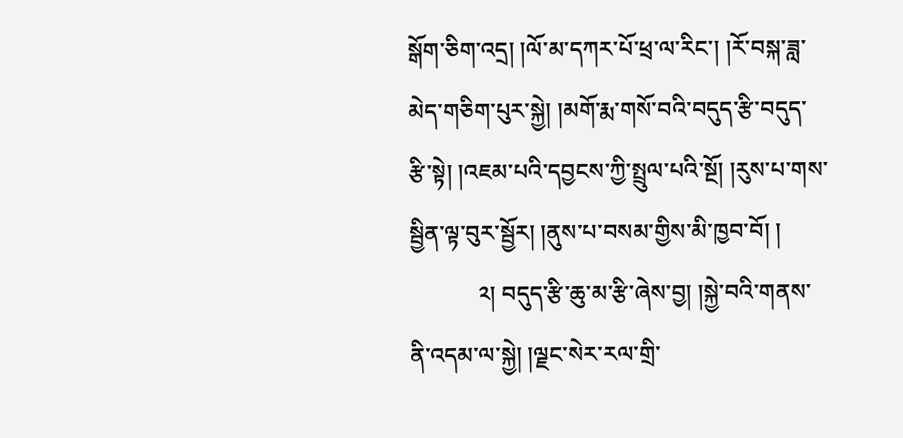སྒོག་ཅིག་འདྲ། །ལོ་མ་དཀར་པོ་ཕྲ་ལ་རིང་། །རོ་བསྐ་ཟླ་མེད་གཅིག་པུར་སྐྱེ། །མགོ་རྨ་གསོ་བའི་བདུད་རྩི་བདུད་རྩི་སྟེ། །འཇམ་པའི་དབྱངས་ཀྱི་སྤྲུལ་པའི་སྔོ། །རུས་པ་གས་སྦྱིན་ལྟ་བུར་སྦྱོར། །ནུས་པ་བསམ་གྱིས་མི་ཁྱབ་བོ། །
            ༢། བདུད་རྩི་ཆུ་མ་རྩི་ཞེས་བྱ། །སྐྱེ་བའི་གནས་ནི་འདམ་ལ་སྐྱེ། །ལྗང་སེར་རལ་གྲི་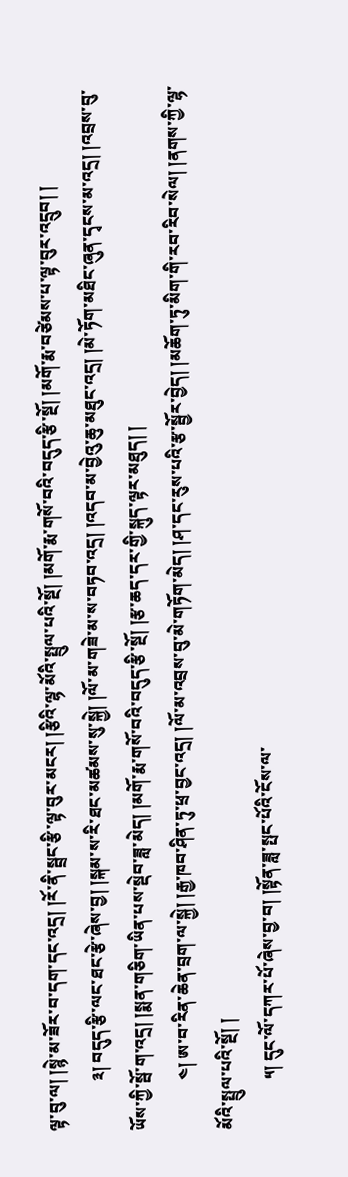ལྟ་བུ་ལ། །སྙེ་མ་ཟོར་བ་དག་དང་འདྲ། །རོ་ནི་སྦྲང་རྩི་ལྟ་བུར་མངར། །རྩིའི་ལྷ་མོའི་སྤྲུལ་པའི་སྔོ། །མགོ་རྨ་གསོ་བའི་བདུད་རྩི་སྔོ། །མགོ་རྨ་བཙེམས་པ་ལྟ་བུར་འདྲུབ། །
            ༣། བདུད་རྩི་ལང་ཐང་རྩེ་ཞེས་བྱ། །སྐམ་ས་རི་ཐང་མཚམས་སུ་སྐྱེ། །ལོ་མ་གཟེ་མ་ས་བཏབ་འདྲ། །འདབ་མ་བྱེའུ་ཆུ་མཐུང་འདྲ། །མེ་ཏོག་མཐིང་ཞུན་དྭངས་མ་འདྲ། །འབྲས་བུ་ཡོས་ཀྱི་སྦོ་ག་འདྲ། །སྨན་གཅིག་ཡིན་པས་སྡེབ་ཟླ་མེད། །མགོ་རྨ་གསོ་བའི་བདུད་རྩི་སྔོ། །རྩ་ཆད་དར་གྱི་སྐུད་ལྟར་མཐུད། །
            ༤། ཨ་བ་རིན་ཆེན་བྲག་ལ་སྐྱེ། །རྒྱ་ཁབ་ཤིན་ཏུ་ཕྲ་བྱང་འདྲ། །ལོ་མ་འབྲས་བུ་མེ་གཏོག་མེད། །ཤ་དང་རུས་པའི་རྩ་སྦྱོར་བྱེད། །མཆོག་ཏུ་མིག་གི་རབ་རིབ་སེལ། །ནགས་ཀྱི་ལྷ་མོའི་སྤྲུལ་པའི་སྔོ། །
            ༥། དུང་ལོ་དཀར་པོ་ཞེས་བྱ་བ། །སྟོན་ཟླ་སྤང་པོའི་ངོས་ལ་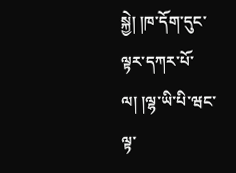སྐྱེ། །ཁ་དོག་དུང་ལྟར་དཀར་པོ་ལ། །ལྷ་ཡི་པི་ཝང་ལྟ་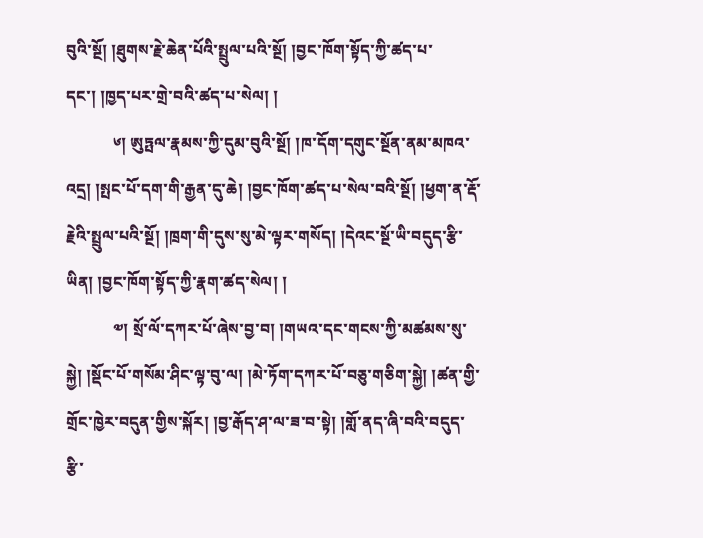བུའི་སྔོ། །ཐུགས་རྗེ་ཆེན་པོའི་སྤྲུལ་པའི་སྔོ། །བྱང་ཁོག་སྟོད་ཀྱི་ཚད་པ་དང་། །ཁྱད་པར་གྲེ་བའི་ཚད་པ་སེལ། །
            ༦། ཨུཏྤལ་རྣམས་ཀྱི་དུམ་བུའི་སྔོ། །ཁ་དོག་དགུང་སྔོན་ནམ་མཁའ་འདྲ། །སྤང་པོ་དག་གི་རྒྱན་དུ་ཆེ། །བྱང་ཁོག་ཚད་པ་སེལ་བའི་སྔོ། །ཕྱག་ན་རྡོ་རྗེའི་སྤྲུལ་པའི་སྔོ། །ཁྲག་གི་དུས་སུ་མེ་ལྟར་གསོད། །དེའང་སྔོ་ཡི་བདུད་རྩི་ཡིན། །བྱང་ཁོག་སྟོད་ཀྱི་རྣག་ཚད་སེལ། །
            ༧། སྲོ་ལོ་དཀར་པོ་ཞེས་བྱ་བ། །གཡའ་དང་གངས་ཀྱི་མཚམས་སུ་སྐྱེ། །སྡོང་པོ་གསོམ་ཤིང་ལྟ་བུ་ལ། །མེ་ཏོག་དཀར་པོ་བཅུ་གཅིག་སྐྱེ། །ཚན་གྱི་གྲོང་ཁྱེར་བདུན་གྱིས་སྐོར། །བྱ་རྒོད་ཤ་ལ་ཟ་བ་སྟེ། །གློ་ནད་ཞི་བའི་བདུད་རྩི་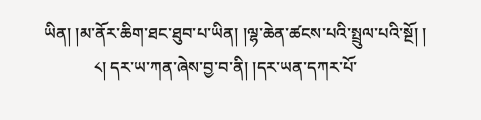ཡིན། །མ་ནོར་ཆིག་ཐང་ཐུབ་པ་ཡིན། །ལྷ་ཆེན་ཚངས་པའི་སྤྲུལ་པའི་སྔོ། །
            ༨། དར་ཡ་ཀན་ཞེས་བྱ་བ་ནི། །དར་ཡན་དཀར་པོ་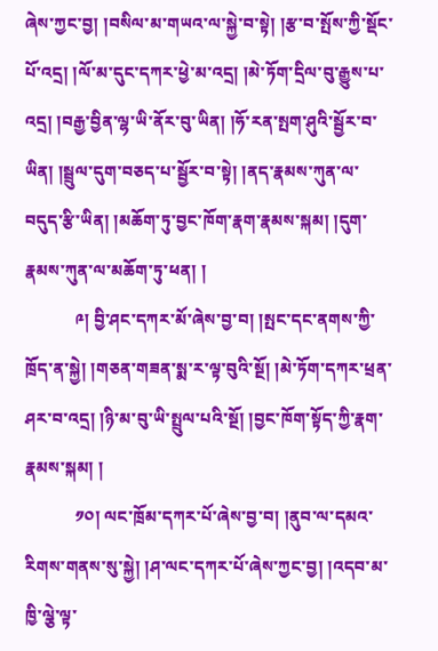ཞེས་ཀྱང་བྱ། །བསིལ་མ་གཡའ་ལ་སྐྱེ་བ་སྟེ། །རྩ་བ་སྤོས་ཀྱི་སྡོང་པོ་འདྲ། །ལོ་མ་དུང་དཀར་ཕྱེ་མ་འདྲ། །མེ་ཏོག་དྲིལ་བུ་རྒྱུས་པ་འདྲ། །བརྒྱ་བྱིན་ལྷ་ཡི་ནོར་བུ་ཡིན། །ཧོ་རན་སྤག་ཤུའི་སྦྱོར་བ་ཡིན། །སྦྲུལ་དུག་བཅད་པ་སྦྱོར་བ་སྟེ། །ནད་རྣམས་ཀུན་ལ་བདུད་རྩི་ཡིན། །མཆོག་ཏུ་བྱང་ཁོག་རྣག་རྣམས་སྐམ། །དུག་རྣམས་ཀུན་ལ་མཆོག་ཏུ་ཕན། །
            ༩། བྱི་ཤང་དཀར་མོ་ཞེས་བྱ་བ། །སྤང་དང་ནགས་ཀྱི་ཁྲོད་ན་སྐྱེ། །གཅན་གཟན་སྨ་ར་ལྟ་བུའི་སྔོ། །མེ་ཏོག་དཀར་ཕྲན་ཤར་བ་འདྲ། །ཉི་མ་བུ་ཡི་སྤྲུལ་པའི་སྔོ། །བྱང་ཁོག་སྟོད་ཀྱི་རྣག་རྣམས་སྐམ། །
            ༡༠། ལང་ཁྲོམ་དཀར་པོ་ཞེས་བྱ་བ། །ནུབ་ལ་དམའ་རིགས་གནས་སུ་སྐྱེ། །ཤ་ལང་དཀར་པོ་ཞེས་ཀྱང་བྱ། །འདབ་མ་ཁྱི་ལྕེ་ལྟ་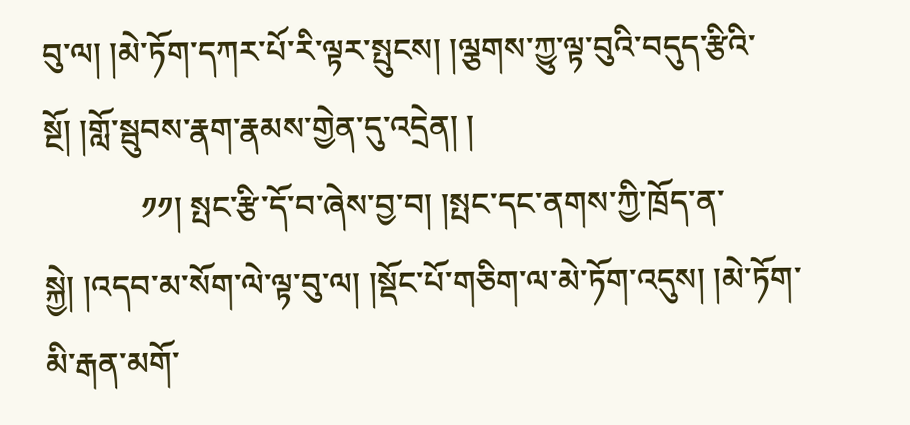བུ་ལ། །མེ་ཏོག་དཀར་པོ་རི་ལྟར་སྤུངས། །ལྕགས་ཀྱུ་ལྟ་བུའི་བདུད་རྩིའི་སྔོ། །གློ་སྦུབས་རྣག་རྣམས་གྱེན་དུ་འདྲེན། །
            ༡༡། སྤང་རྩི་དོ་བ་ཞེས་བྱ་བ། །སྤང་དང་ནགས་ཀྱི་ཁྲོད་ན་སྐྱེ། །འདབ་མ་སོག་ལེ་ལྟ་བུ་ལ། །སྡོང་པོ་གཅིག་ལ་མེ་ཏོག་འདུས། །མེ་ཏོག་མི་རྒན་མགོ་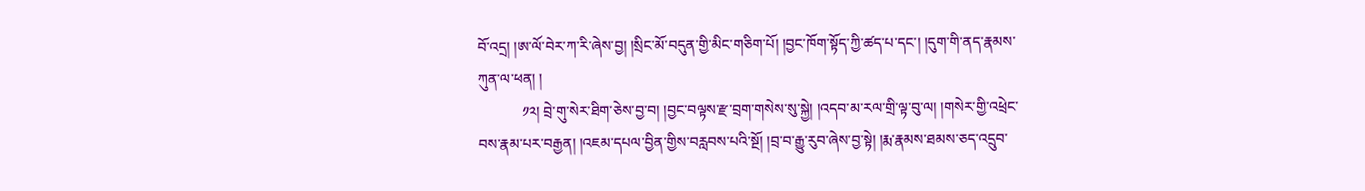བོ་འདྲ། །ཨ་ལོ་བེར་ཀ་རི་ཞེས་བྱ། །སྲིང་མོ་བདུན་གྱི་མིང་གཅིག་པོ། །བྱང་ཁོག་སྟོད་ཀྱི་ཚད་པ་དང་། །དུག་གི་ནད་རྣམས་ཀུན་ལ་ཕན། །
            ༡༢། བྲེ་གུ་སེར་ཐིག་ཅེས་བྱ་བ། །བྱང་བལྟས་རྫ་བྲག་གསེས་སུ་སྐྱེ། །འདབ་མ་རལ་གྲི་ལྟ་བུ་ལ། །གསེར་གྱི་འཕྲེང་བས་རྣམ་པར་བརྒྱན། །འཇམ་དཔལ་བྱིན་གྱིས་བརླབས་པའི་སྔོ། །བྲ་བ་རྒྱུ་རུབ་ཞེས་བྱ་སྟེ། །རྨ་རྣམས་ཐམས་ཅད་འདྲུབ་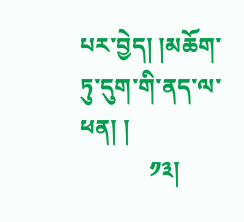པར་བྱེད། །མཆོག་ཏུ་དུག་གི་ནད་ལ་ཕན། །
            ༡༣།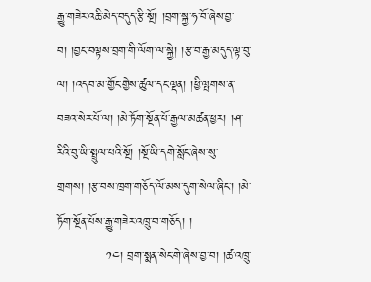རྒྱུ་གཟེར་འཆི་མེད་བདུད་རྩི་སྔོ། །བྲག་སྐྱ་ཧ་བོ་ཞེས་བྱ་བ། །བྱང་བལྟས་བྲག་གི་ལོག་ལ་སྐྱེ། །རྩ་བ་རྒྱ་མདུད་ལྟ་བུ་ལ། །འདབ་མ་གྱོང་གྱེས་ཚུལ་དང་ལྡན། །ཕྱི་ལྤགས་ན་བཟའ་སེར་པོ་ལ། །མེ་ཏོག་སྔོན་པོ་རྒྱལ་མཚན་ཕྱར། །ཤ་རིའི་བུ་ཡི་སྤྲུལ་པའི་སྔོ། །སྔོ་ཡི་དགེ་སློང་ཞེས་སུ་གྲགས། །རྩ་བས་ཁྲག་གཅོད་ལོ་མས་དུག་སེལ་ཞིང་། །མེ་ཏོག་སྔོན་པོས་རྒྱུ་གཟེར་འཁྲུ་བ་གཅོད། །
            ༡༤། བྲག་སྨན་སེང་གེ་ཞེས་བྱ་བ། །ཚ་འཁྲུ་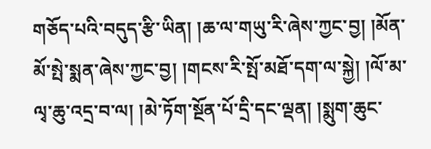གཅོད་པའི་བདུད་རྩི་ཡིན། །ཆ་ལ་གཡུ་རི་ཞེས་ཀྱང་བྱ། །མོན་མོ་སྤེ་སྨན་ཞེས་ཀྱང་བྱ། །གངས་རི་སྤོ་མཐོ་དག་ལ་སྐྱེ། །ལོ་མ་ལྭ་ཆུ་འདྲ་བ་ལ། །མེ་ཏོག་སྔོན་པོ་དྲི་དང་ལྡན། །སྨུག་ཆུང་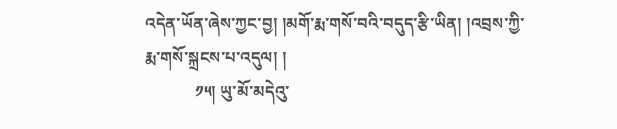འདེན་ཡོན་ཞེས་ཀྱང་བྱ། །མགོ་རྨ་གསོ་བའི་བདུད་རྩི་ཡིན། །འབྲས་ཀྱི་རྨ་གསོ་སྐྲངས་པ་འདུལ། །
            ༡༥། ཡུ་མོ་མདེའུ་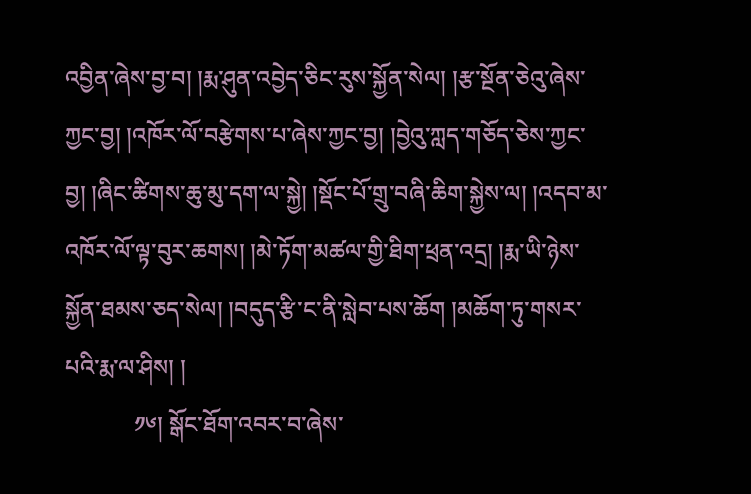འབྱིན་ཞེས་བྱ་བ། །རྨ་ཤུན་འབྱེད་ཅིང་རུས་སྐྱོན་སེལ། །རྩ་སྔོན་ཅེའུ་ཞེས་ཀྱང་བྱ། །འཁོར་ལོ་བརྩེགས་པ་ཞེས་ཀྱང་བྱ། །བྱེའུ་ཀླད་གཅོད་ཅེས་ཀྱང་བྱ། །ཞིང་ཚིགས་ཆུ་མུ་དག་ལ་སྐྱེ། །སྡོང་པོ་གྲུ་བཞི་ཆིག་སྐྱེས་ལ། །འདབ་མ་འཁོར་ལོ་ལྟ་བུར་ཆགས། །མེ་ཏོག་མཚལ་གྱི་ཐིག་ཕྲན་འདྲ། །རྨ་ཡི་ཉེས་སྐྱོན་ཐམས་ཅད་སེལ། །བདུད་རྩི་ང་ནི་སླེབ་པས་ཆོག །མཆོག་ཏུ་གསར་པའི་རྨ་ལ་ཤིས། །
            ༡༦། སྒོང་ཐོག་འབར་བ་ཞེས་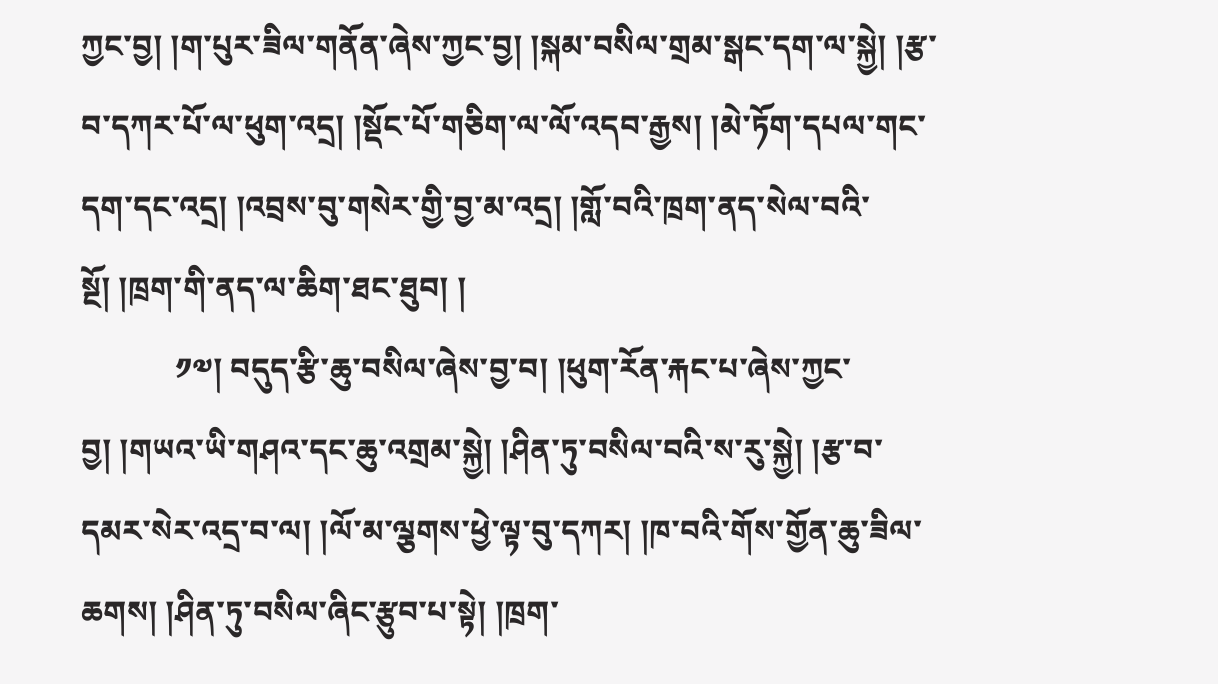ཀྱང་བྱ། །ག་པུར་ཟིལ་གནོན་ཞེས་ཀྱང་བྱ། །སྐམ་བསིལ་གྲམ་སྒང་དག་ལ་སྐྱེ། །རྩ་བ་དཀར་པོ་ལ་ཕུག་འདྲ། །སྡོང་པོ་གཅིག་ལ་ལོ་འདབ་རྒྱས། །མེ་ཏོག་དཔལ་གང་དག་དང་འདྲ། །འབྲས་བུ་གསེར་གྱི་བྱ་མ་འདྲ། །གློ་བའི་ཁྲག་ནད་སེལ་བའི་སྔོ། །ཁྲག་གི་ནད་ལ་ཆིག་ཐང་ཐུབ། །
            ༡༧། བདུད་རྩི་ཆུ་བསིལ་ཞེས་བྱ་བ། །ཕུག་རོན་རྐང་པ་ཞེས་ཀྱང་བྱ། །གཡའ་ཡི་གཤའ་དང་ཆུ་འགྲམ་སྐྱེ། །ཤིན་ཏུ་བསིལ་བའི་ས་རུ་སྐྱེ། །རྩ་བ་དམར་སེར་འདྲ་བ་ལ། །ལོ་མ་ལྕགས་ཕྱེ་ལྟ་བུ་དཀར། །ཁ་བའི་གོས་གྱོན་ཆུ་ཟིལ་ཆགས། །ཤིན་ཏུ་བསིལ་ཞིང་རྩུབ་པ་སྟེ། །ཁྲག་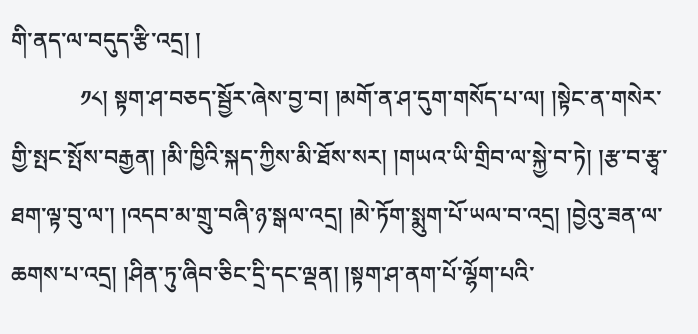གི་ནད་ལ་བདུད་རྩི་འདྲ། །
            ༡༨། སྟག་ཤ་བཅད་སྦྱོར་ཞེས་བྱ་བ། །མགོ་ན་ཤ་དུག་གསོད་པ་ལ། །སྟེང་ན་གསེར་གྱི་སྤང་སྤོས་བརྒྱན། །མི་ཁྱིའི་སྐད་ཀྱིས་མི་ཐོས་སར། །གཡའ་ཡི་གྲིབ་ལ་སྐྱེ་བ་ཏེ། །རྩ་བ་རྩྭ་ཐག་ལྟ་བུ་ལ་། །འདབ་མ་གྲུ་བཞི་ཉ་སྒལ་འདྲ། །མེ་ཏོག་སྨུག་པོ་ཡལ་བ་འདྲ། །བྱེའུ་ཟན་ལ་ཆགས་པ་འདྲ། །ཤིན་ཏུ་ཞིབ་ཅིང་དྲི་དང་ལྡན། །སྟག་ཤ་ནག་པོ་ལྷོག་པའི་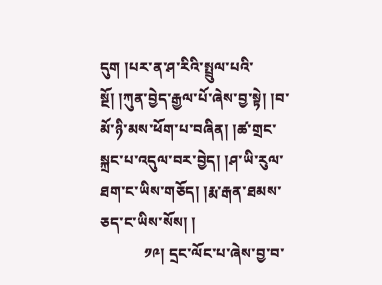དུག །པར་ན་ཤ་རིའི་སྤྲུལ་པའི་སྔོ། །ཀུན་བྱེད་རྒྱལ་པོ་ཞེས་བྱ་སྟེ། །བ་མོ་ཉི་མས་ཕོག་པ་བཞིན། །ཚ་གྲང་སྐྲང་པ་འདུལ་བར་བྱེད། །ཤ་ཡི་རུལ་ཐག་ང་ཡིས་གཅོད། །རྨ་རྒན་ཐམས་ཅད་ང་ཡིས་སོས། །
            ༡༩། དྲང་ལོང་པ་ཞེས་བྱ་བ་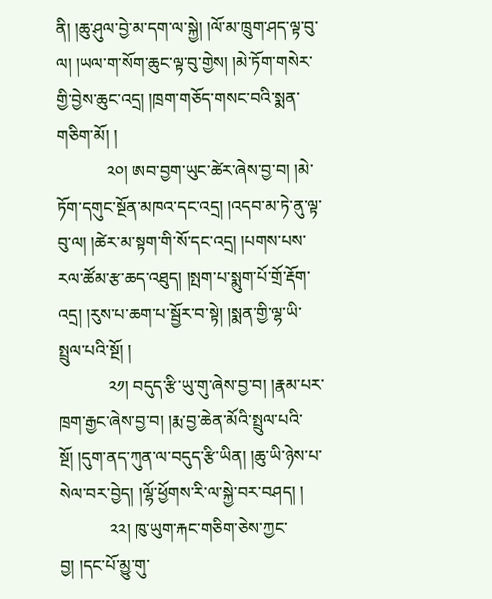ནི། །ཆུ་ཤུལ་བྱེ་མ་དག་ལ་སྐྱེ། །ལོ་མ་ཁྲུག་ཤད་ལྟ་བུ་ལ། །ཡལ་ག་སོག་ཆུང་ལྟ་བུ་གྱེས། །མེ་ཏོག་གསེར་གྱི་བྱེས་ཆུང་འདྲ། །ཁྲག་གཅོད་གསང་བའི་སྨན་གཅིག་མོ། །
            ༢༠། ཨབ་བྱག་ཡུང་ཚེར་ཞེས་བྱ་བ། །མེ་ཏོག་དགུང་སྔོན་མཁའ་དང་འདྲ། །འདབ་མ་ཏེ་ནུ་ལྟ་བུ་ལ། །ཚེར་མ་སྟག་གི་སོ་དང་འདྲ། །པགས་པས་རལ་ཚོམ་རྩ་ཆད་འཐུད། །སྤག་པ་སྨུག་པོ་གྲོ་རྡོག་འདྲ། །རུས་པ་ཆག་པ་སྦྱོར་བ་སྟེ། །སྨན་གྱི་ལྷ་ཡི་སྤྲུལ་པའི་སྔོ། །
            ༢༡། བདུད་རྩི་ཡུ་གུ་ཞེས་བྱ་བ། །རྣམ་པར་ཁྲག་རྒྱང་ཞེས་བྱ་བ། །རྨ་བྱ་ཆེན་མོའི་སྤྲུལ་པའི་སྔོ། །དུག་ནད་ཀུན་ལ་བདུད་རྩི་ཡིན། །ཆུ་ཡི་ཉེས་པ་སེལ་བར་བྱེད། །ལྷོ་ཕྱོགས་རི་ལ་སྐྱེ་བར་བཤད། །
            ༢༢། ཁུ་ཡུག་རྐང་གཅིག་ཅེས་ཀྱང་བྱ། །དང་པོ་མྱུ་གུ་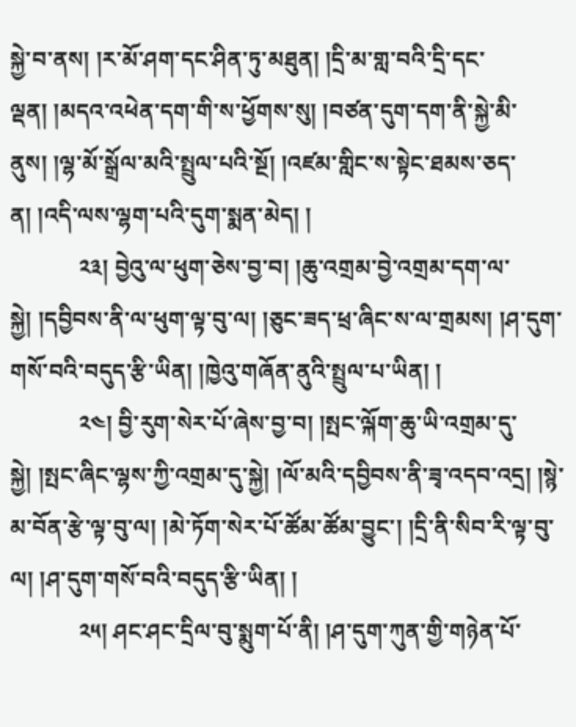སྐྱེ་བ་ནས། །ར་མོ་ཤག་དང་ཤིན་ཏུ་མཐུན། །དྲི་མ་གླ་བའི་དྲི་དང་ལྡན། །མདའ་འཕེན་དག་གི་ས་ཕྱོགས་སུ། །བཙན་དུག་དག་ནི་སྐྱེ་མི་ནུས། །ལྷ་མོ་སྒྲོལ་མའི་སྤྲུལ་པའི་སྔོ། །འཛམ་གླིང་ས་སྟེང་ཐམས་ཅད་ན། །འདི་ལས་ལྷག་པའི་དུག་སྨན་མེད། །
            ༢༣། བྱེའུ་ལ་ཕུག་ཅེས་བྱ་བ། །ཆུ་འགྲམ་བྱེ་འགྲམ་དག་ལ་སྐྱེ། །དབྱིབས་ནི་ལ་ཕུག་ལྟ་བུ་ལ། །ཅུང་ཟད་ཕྲ་ཞིང་ས་ལ་གྲམས། །ཤ་དུག་གསོ་བའི་བདུད་རྩི་ཡིན། །ཁྱེའུ་གཞོན་ནུའི་སྤྲུལ་པ་ཡིན། །
            ༢༤། བྱི་རུག་སེར་པོ་ཞེས་བྱ་བ། །སྤང་ལྐོག་ཆུ་ཡི་འགྲམ་དུ་སྐྱེ། །སྤང་ཞིང་ལྷས་ཀྱི་འགྲམ་དུ་སྐྱེ། །ལོ་མའི་དབྱིབས་ནི་ཟྭ་འདབ་འདྲ། །སྙེ་མ་བོན་རྩེ་ལྟ་བུ་ལ། །མེ་ཏོག་སེར་པོ་ཚོམ་ཚོམ་བྱུང་། །དྲི་ནི་སིབ་རི་ལྟ་བུ་ལ། །ཤ་དུག་གསོ་བའི་བདུད་རྩི་ཡིན། །
            ༢༥། ཤང་ཤང་དྲིལ་བུ་སྨུག་པོ་ནི། །ཤ་དུག་ཀུན་གྱི་གཉེན་པོ་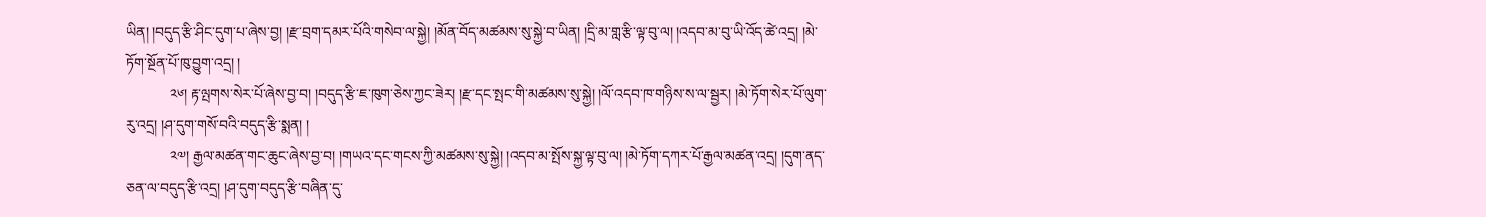ཡིན། །བདུད་རྩི་ཤིང་དུག་པ་ཞེས་བྱ། །རྫ་བྲག་དམར་པོའི་གསེབ་ལ་སྐྱེ། །མོན་བོད་མཚམས་སུ་སྐྱེ་བ་ཡིན། །དྲི་མ་གླ་རྩི་ལྟ་བུ་ལ། །འདབ་མ་བུ་ཡི་འོད་ཚེ་འདྲ། །མེ་ཏོག་སྔོན་པོ་ཁུ་བྱུག་འདྲ། །
            ༢༦། རྟ་ལྤགས་སེར་པོ་ཞེས་བྱ་བ། །བདུད་རྩི་ཇ་ཁུག་ཅེས་ཀྱང་ཟེར། །རྫ་དང་སྤང་གི་མཚམས་སུ་སྐྱེ། །ལོ་འདབ་ཁ་གཉིས་ས་ལ་སྦྱར། །མེ་ཏོག་སེར་པོ་ལུག་རུ་འདྲ། །ཤ་དུག་གསོ་བའི་བདུད་རྩི་སྨན། །
            ༢༧། རྒྱལ་མཚན་གང་ཆུང་ཞེས་བྱ་བ། །གཡའ་དང་གངས་ཀྱི་མཚམས་སུ་སྐྱེ། །འདབ་མ་སྤོས་སྐྱ་ལྟ་བུ་ལ། །མེ་ཏོག་དཀར་པོ་རྒྱལ་མཚན་འདྲ། །དུག་ནད་ཅན་ལ་བདུད་རྩི་འདྲ། །ཤ་དུག་བདུད་རྩི་བཞིན་དུ་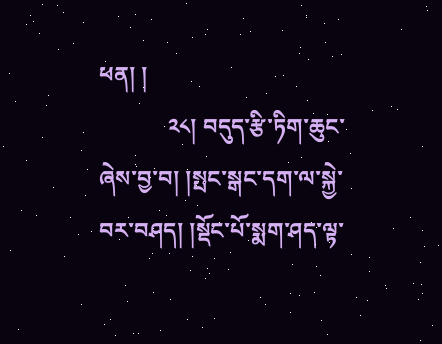ཕན། །
            ༢༨། བདུད་རྩི་ཏིག་ཆུང་ཞེས་བྱ་བ། །སྤང་སྒང་དག་ལ་སྐྱེ་བར་བཤད། །སྡོང་པོ་སྨག་ཤད་ལྟ་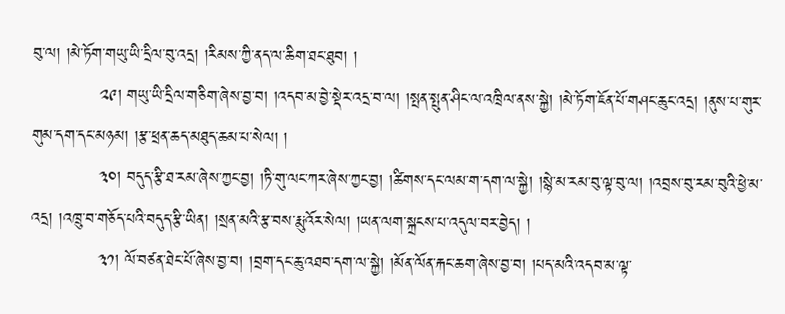བུ་ལ། །མེ་ཏོག་གཡུ་ཡི་དྲིལ་བུ་འདྲ། །རིམས་ཀྱི་ནད་ལ་ཆིག་ཐང་ཐུབ། །
            ༢༩། གཡུ་ཡི་དྲིལ་གཅིག་ཞེས་བྱ་བ། །འདབ་མ་བྱེ་སྡེར་འདྲ་བ་ལ། །སྤན་སྤུན་ཤིང་ལ་འཁྲིལ་ནས་སྐྱེ། །མེ་ཏོག་ཇོན་པོ་གཤང་ཆུང་འདྲ། །ནུས་པ་གུར་གུམ་དག་དང་མཉམ། །རྩ་ཕྲན་ཆད་མཐུད་ཆམ་པ་སེལ། །
            ༣༠། བདུད་རྩི་ཐ་རམ་ཞེས་ཀྱང་བྱ། །ཏི་གུ་ལང་ཀར་ཞེས་ཀྱང་བྱ། །ཚིགས་དང་ལམ་ག་དག་ལ་སྐྱེ། །སྙེ་མ་རམ་བུ་ལྟ་བུ་ལ། །འབྲས་བུ་རམ་བུའི་ཕྱེ་མ་འདྲ། །འཁྲུ་བ་གཅོད་པའི་བདུད་རྩི་ཡིན། །སྲན་མའི་རྩ་བས་རྨུ་འོར་སེལ། །ཡན་ལག་སྐྲངས་པ་འདུལ་བར་བྱེད། །
            ༣༡། ལོ་བཙན་ཐེང་པོ་ཞེས་བྱ་བ། །བྲག་དང་ཆུ་འཐབ་དག་ལ་སྐྱེ། །མོན་ལོན་རྐང་ཆག་ཞེས་བྱ་བ། །པད་མའི་འདབ་མ་ལྟ་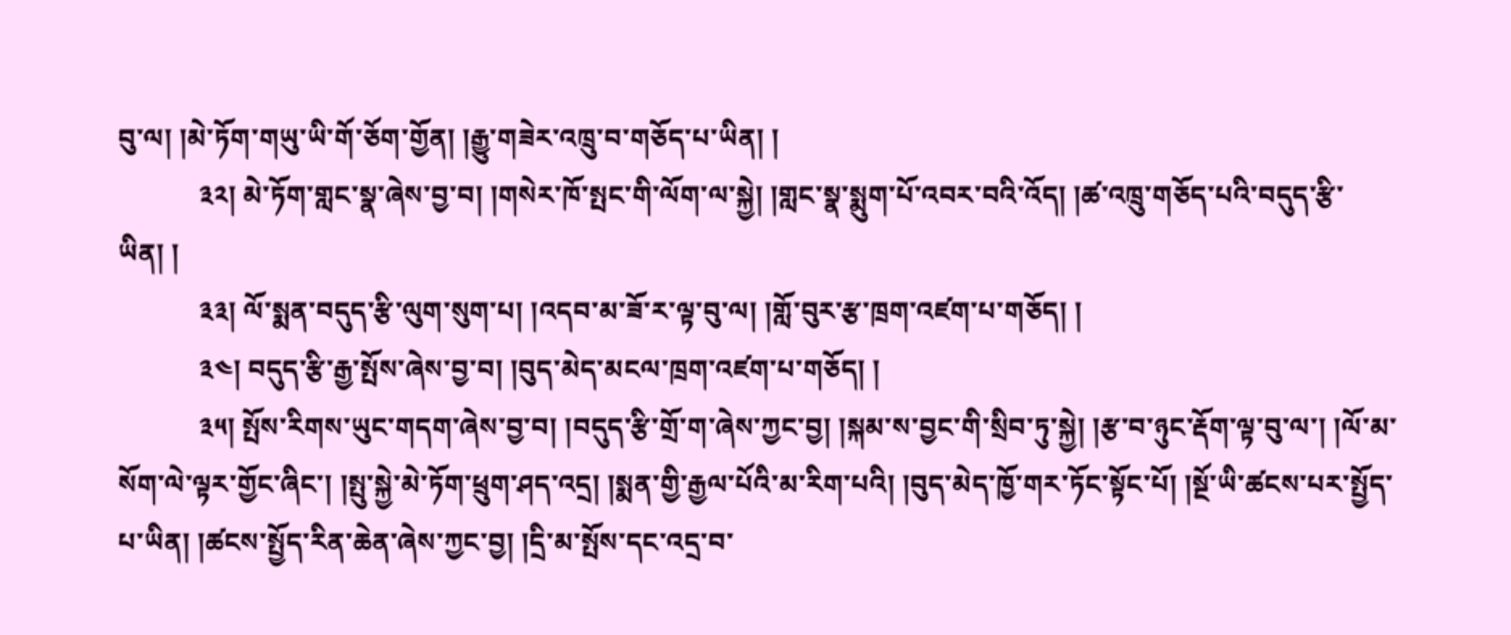བུ་ལ། །མེ་ཏོག་གཡུ་ཡི་གོ་ཅོག་གྱོན། །རྒྱུ་གཟེར་འཁྲུ་བ་གཅོད་པ་ཡིན། །
            ༣༢། མེ་ཏོག་གླང་སྣ་ཞེས་བྱ་བ། །གསེར་ཁོ་སྤང་གི་ལོག་ལ་སྐྱེ། །གླང་སྣ་སྨུག་པོ་འབར་བའི་འོད། །ཚ་འཁྲུ་གཅོད་པའི་བདུད་རྩི་ཡིན། །
            ༣༣། ལོ་སྨན་བདུད་རྩི་ལུག་སུག་པ། །འདབ་མ་ཟོ་ར་ལྟ་བུ་ལ། །གློ་བུར་རྩ་ཁྲག་འཛག་པ་གཅོད། །
            ༣༤། བདུད་རྩི་རྒྱ་སྤོས་ཞེས་བྱ་བ། །བུད་མེད་མངལ་ཁྲག་འཛག་པ་གཅོད། །
            ༣༥། སྤོས་རིགས་ཡུང་གདག་ཞེས་བྱ་བ། །བདུད་རྩི་གྲོ་ག་ཞེས་ཀྱང་བྱ། །སྐམ་ས་བྱང་གི་སྲིབ་ཏུ་སྐྱེ། །རྩ་བ་ཉུང་རྡོག་ལྟ་བུ་ལ་། །ལོ་མ་སོག་ལེ་ལྟར་གྱོང་ཞིང་། །སྤུ་སྐྱེ་མེ་ཏོག་ཕྲུག་ཤད་འདྲ། །སྨན་གྱི་རྒྱལ་པོའི་མ་རིག་པའི། །བུད་མེད་ཁྱོ་གར་ཏོང་སྟོང་པོ། །སྔོ་ཡི་ཚངས་པར་སྤྱོད་པ་ཡིན། །ཚངས་སྤྱོད་རིན་ཆེན་ཞེས་ཀྱང་བྱ། །དྲི་མ་སྤོས་དང་འདྲ་བ་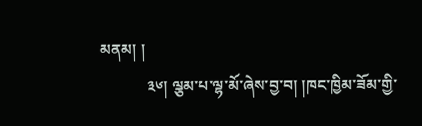མནམ། །
            ༣༦། ལྕམ་པ་ལྷ་མོ་ཞེས་བྱ་བ། །ཁང་ཁྱིམ་ཟོམ་གྱི་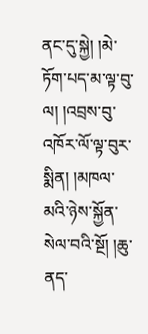ནང་དུ་སྐྱེ། །མེ་ཏོག་པད་མ་ལྟ་བུ་ལ། །འབྲས་བུ་འཁོར་ལོ་ལྟ་བུར་སྨིན། །མཁལ་མའི་ཉེས་སྐྱོན་སེལ་བའི་སྔོ། །ཆུ་ནད་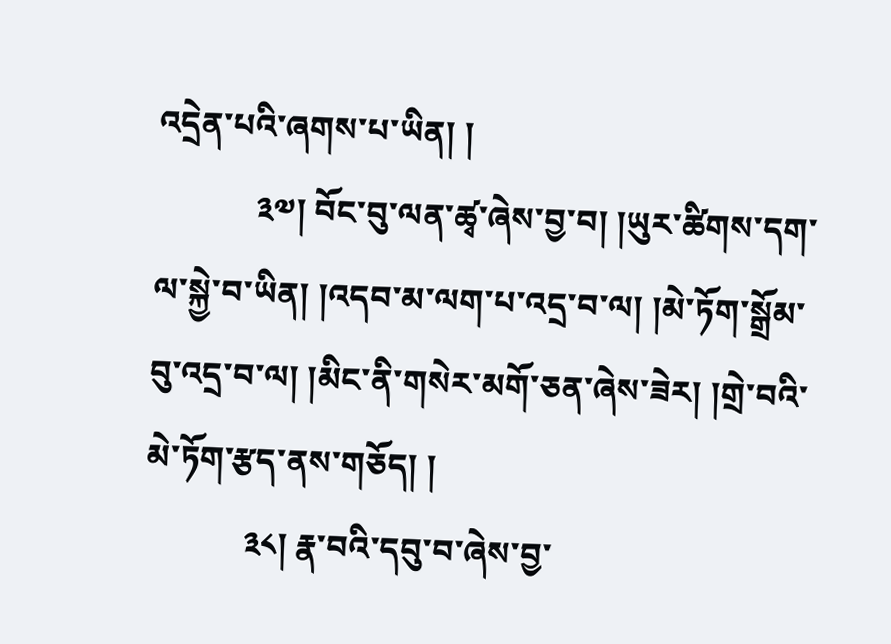འདྲེན་པའི་ཞགས་པ་ཡིན། །
            ༣༧། བོང་བུ་ལན་ཚྭ་ཞེས་བྱ་བ། །ཡུར་ཚིགས་དག་ལ་སྐྱེ་བ་ཡིན། །འདབ་མ་ལག་པ་འདྲ་བ་ལ། །མེ་ཏོག་སྒྲོམ་བུ་འདྲ་བ་ལ། །མིང་ནི་གསེར་མགོ་ཅན་ཞེས་ཟེར། །གྲེ་བའི་མེ་ཏོག་རྩད་ནས་གཅོད། །
            ༣༨། རྣ་བའི་དབུ་བ་ཞེས་བྱ་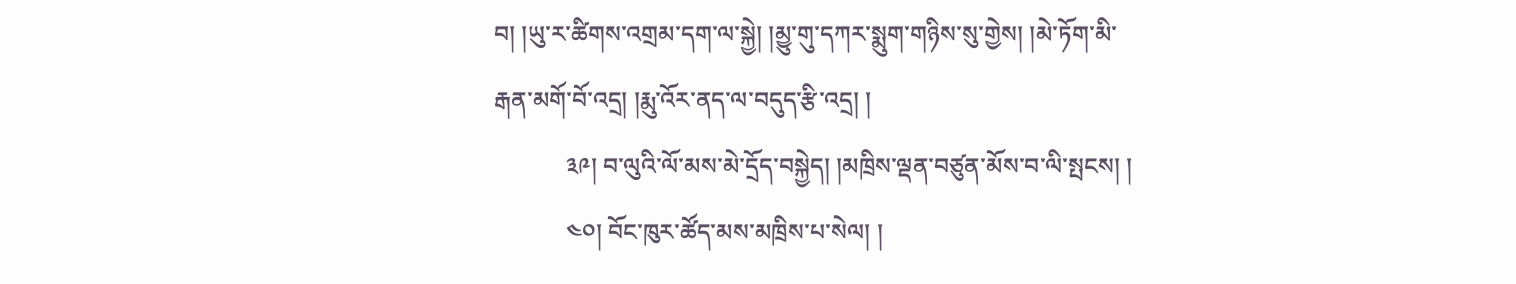བ། །ཡུ་ར་ཚིགས་འགྲམ་དག་ལ་སྐྱེ། །མྱུ་གུ་དཀར་སྨུག་གཉིས་སུ་གྱེས། །མེ་ཏོག་མི་རྒན་མགོ་བོ་འདྲ། །རྨུ་འོར་ནད་ལ་བདུད་རྩི་འདྲ། །
            ༣༩། བ་ལུའི་ལོ་མས་མེ་དྲོད་བསྐྱེད། །མཁྲིས་ལྡན་བཙུན་མོས་བ་ལི་སྤངས། །
            ༤༠། བོང་ཁུར་ཚོད་མས་མཁྲིས་པ་སེལ། །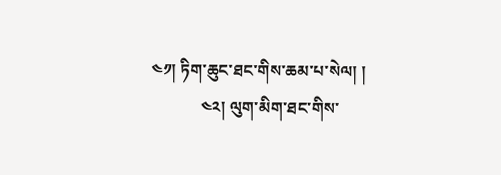༤༡། ཏིག་ཆུང་ཐང་གིས་ཆམ་པ་སེལ། །
            ༤༢། ལུག་མིག་ཐང་གིས་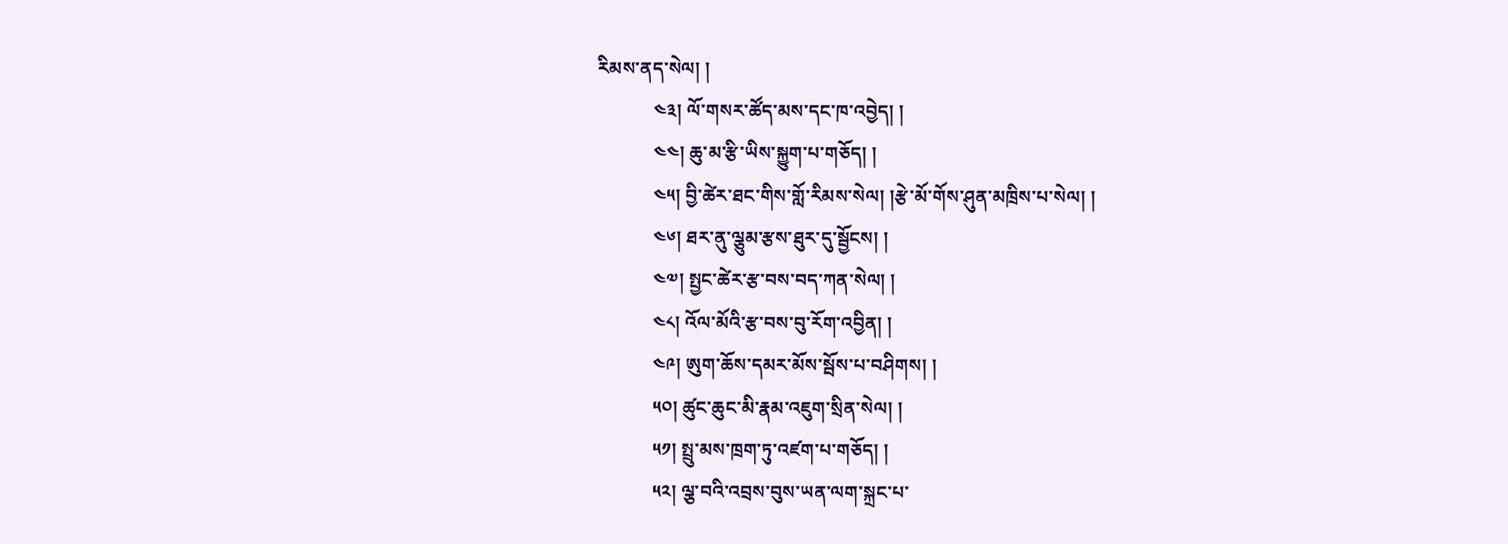རིམས་ནད་སེལ། །
            ༤༣། ལོ་གསར་ཚོད་མས་དང་ཁ་འབྱེད། །
            ༤༤། ཆུ་མ་རྩི་ཡིས་སྐྱུག་པ་གཅོད། །
            ༤༥། བྱི་ཚེར་ཐང་གིས་གློ་རིམས་སེལ། །རྩེ་མོ་གོས་ཤུན་མཁྲིས་པ་སེལ། །
            ༤༦། ཐར་ནུ་ལྕུམ་རྩས་ཐུར་དུ་སྦྱོངས། །
            ༤༧། སྤྱང་ཚེར་རྩ་བས་བད་ཀན་སེལ། །
            ༤༨། འོལ་མོའི་རྩ་བས་བུ་རོག་འབྱིན། །
            ༤༩། ཨུག་ཆོས་དམར་མོས་སྦོས་པ་བཤིགས། །
            ༥༠། ཚུང་ཆུང་མི་རྣམ་འཇུག་སྲིན་སེལ། །
            ༥༡། སྤྲུ་མས་ཁྲག་ཏུ་འཛག་པ་གཅོད། །
            ༥༢། ལྕ་བའི་འབྲས་བུས་ཡན་ལག་སྐྲང་པ་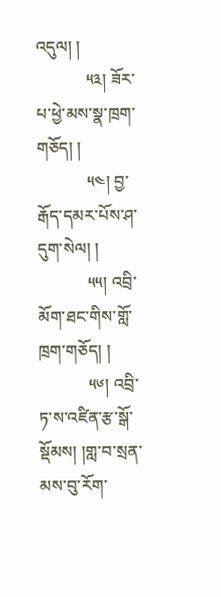འདུལ། །
            ༥༣། ཟོར་པ་ཕྱེ་མས་སྣ་ཁྲག་གཅོད། །
            ༥༤། བྱ་རྒོད་དམར་པོས་ཤ་དུག་སེལ། །
            ༥༥། འབྲི་མོག་ཐང་གིས་གློ་ཁྲག་གཅོད། །
            ༥༦། འབྲི་ཏ་ས་འཛིན་རྩ་སྒོ་སྡོམས། །གླ་བ་སྲན་མས་བུ་རོག་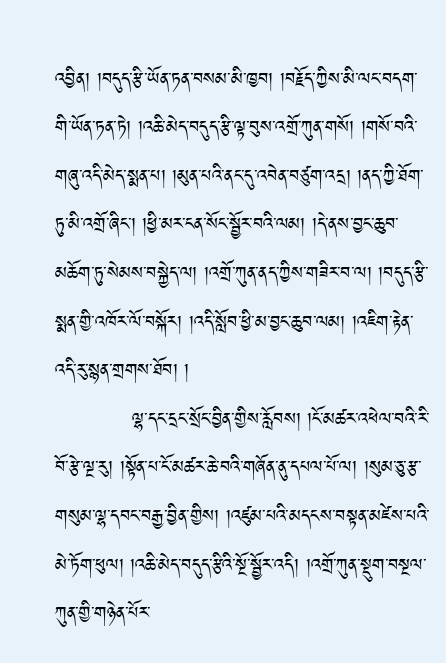འབྱིན། །བདུད་རྩི་ཡོན་ཏན་བསམ་མི་ཁྱབ། །བརྗོད་ཀྱིས་མི་ལང་བདག་གི་ཡོན་ཏན་ཏེ། །འཆི་མེད་བདུད་རྩི་ལྟ་བུས་འགྲོ་ཀུན་གསོ། །གསོ་བའི་གཞུ་འདི་མེད་སྨན་པ། །མུན་པའི་ནང་དུ་འབེན་བཙུག་འདྲ། །ནད་ཀྱི་ཐོག་ཏུ་མི་འགྲོ་ཞིང་། །ཕྱི་མར་ངན་སོང་སྦྱོར་བའི་ལམ། །དེ་ནས་བྱང་ཆུབ་མཆོག་ཏུ་སེམས་བསྐྱེད་ལ། །འགྲོ་ཀུན་ནད་ཀྱིས་གཟིར་བ་ལ། །བདུད་རྩི་སྨན་གྱི་འཁོར་ལོ་བསྐོར། །འདི་སློབ་ཕྱི་མ་བྱང་ཆུབ་ལམ། །འཇིག་རྟེན་འདི་རུ་སྙན་གྲགས་ཐོབ། །
            ལྷ་དང་དྲང་སྲོང་བྱིན་གྱིས་རློབས། །ངོ་མཚར་འཕེལ་བའི་རི་བོ་རྩེ་ལྔ་རུ། །སྟོན་པ་ངོ་མཚར་ཆེ་བའི་གཞོན་ནུ་དཔལ་པོ་ལ། །སུམ་ཅུ་རྩ་གསུམ་ལྷ་དབང་བརྒྱ་བྱིན་གྱིས། །འཛུམ་པའི་མདངས་བསྟན་མཛེས་པའི་མེ་ཏོག་ཕུལ། །འཆི་མེད་བདུད་རྩིའི་སྔོ་སྦྱོར་འདི། །འགྲོ་ཀུན་སྡུག་བསྔལ་ཀུན་གྱི་གཉེན་པོར་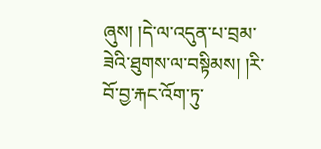ཞུས། །དེ་ལ་འདུན་པ་བྲམ་ཟེའི་ཐུགས་ལ་བསྟིམས། །རི་བོ་བྱ་རྐང་འོག་ཏུ་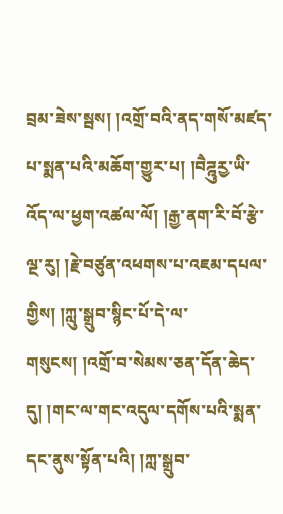བྲམ་ཟེས་སྦས། །འགྲོ་བའི་ནད་གསོ་མཛད་པ་སྨན་པའི་མཆོག་གྱུར་པ། །བཻཌྰུརྱ་ཡི་འོད་ལ་ཕྱག་འཚལ་ལོ། །རྒྱ་ནག་རི་བོ་རྩེ་ལྔ་རུ། །རྗེ་བཙུན་འཕགས་པ་འཇམ་དཔལ་གྱིས། །ཀླུ་སྒྲུབ་སྙིང་པོ་དེ་ལ་གསུངས། །འགྲོ་བ་སེམས་ཅན་དོན་ཆེད་དུ། །གང་ལ་གང་འདུལ་དགོས་པའི་སྨན་དང་ནུས་སྟོན་པའི། །ཀླ་སྒྲུབ་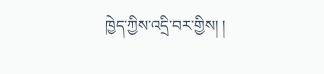ཁྱེད་ཀྱིས་འདྲི་བར་གྱིས། །